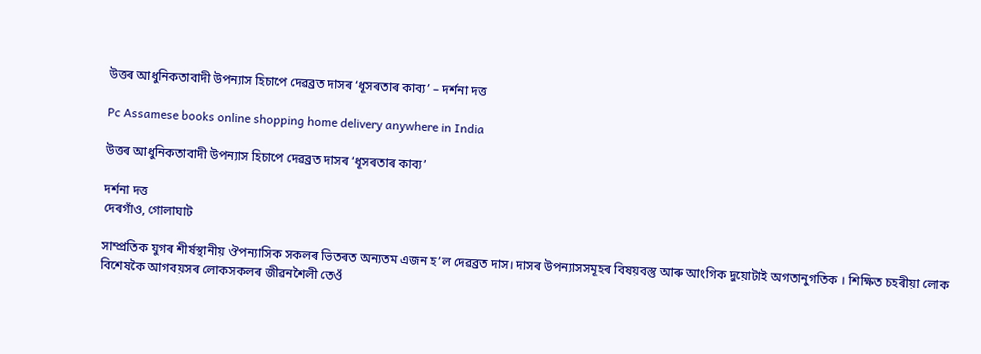উত্তৰ আধুনিকতাবাদী উপন্যাস হিচাপে দেৱব্রত দাসৰ ‘ধূসৰতাৰ কাব্য’ – দৰ্শনা দত্ত

Pc Assamese books online shopping home delivery anywhere in India

উত্তৰ আধুনিকতাবাদী উপন্যাস হিচাপে দেৱব্রত দাসৰ ‘ধূসৰতাৰ কাব্য’

দৰ্শনা দত্ত
দেৰগাঁও, গোলাঘাট

সাম্প্ৰতিক যুগৰ শীৰ্ষস্থানীয় ঔপন্যাসিক সকলৰ ভিতৰত অন্যতম এজন হ’ল দেৱব্ৰত দাস। দাসৰ উপন্যাসসমূহৰ বিষয়বস্তু আৰু আংগিক দুয়োটাই অগতানুগতিক । শিক্ষিত চহৰীয়া লোক বিশেষকৈ আগবয়সৰ লোকসকলৰ জীৱনশৈলী তেওঁ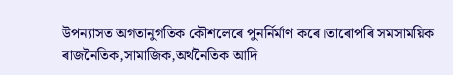উপন্যাসত অগতানুগতিক কৌশলেৰে পুনৰ্নিৰ্মাণ কৰে।তাৰোপৰি সমসাময়িক ৰাজনৈতিক,সামাজিক,অৰ্থনৈতিক আদি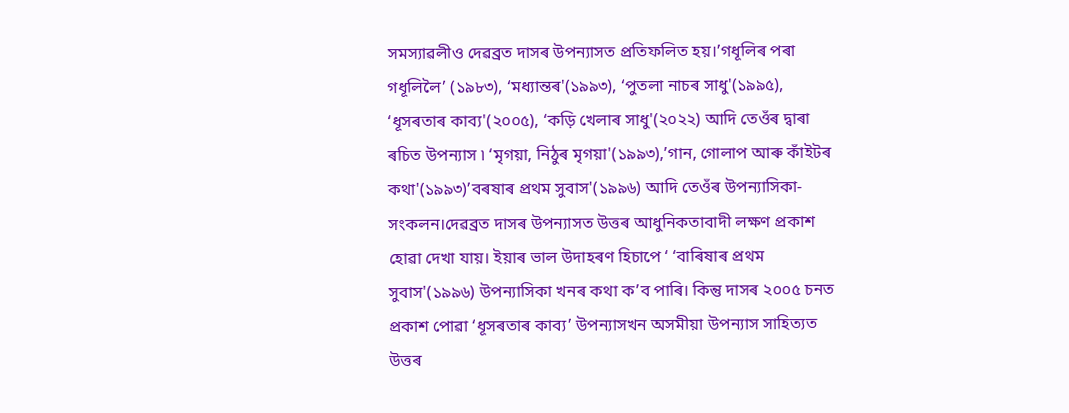সমস্যাৱলীও দেৱব্ৰত দাসৰ উপন্যাসত প্ৰতিফলিত হয়।’গধূলিৰ পৰা গধূলিলৈ’ (১৯৮৩), ‘মধ্যান্তৰ'(১৯৯৩), ‘পুতলা নাচৰ সাধু'(১৯৯৫), ‘ধূসৰতাৰ কাব্য'(২০০৫), ‘কড়ি খেলাৰ সাধু'(২০২২) আদি তেওঁৰ দ্বাৰা ৰচিত উপন্যাস ৷ ‘মৃগয়া, নিঠুৰ মৃগয়া'(১৯৯৩),’গান, গোলাপ আৰু কাঁইটৰ কথা'(১৯৯৩)’বৰষাৰ প্ৰথম সুবাস'(১৯৯৬) আদি তেওঁৰ উপন্যাসিকা- সংকলন।দেৱব্ৰত দাসৰ উপন্যাসত উত্তৰ আধুনিকতাবাদী লক্ষণ প্ৰকাশ হোৱা দেখা যায়। ইয়াৰ ভাল উদাহৰণ হিচাপে ‘ ‘বাৰিষাৰ প্ৰথম সুবাস'(১৯৯৬) উপন্যাসিকা খনৰ কথা ক’ব পাৰি। কিন্তু দাসৰ ২০০৫ চনত প্ৰকাশ পোৱা ‘ধূসৰতাৰ কাব্য’ উপন্যাসখন অসমীয়া উপন্যাস সাহিত্যত উত্তৰ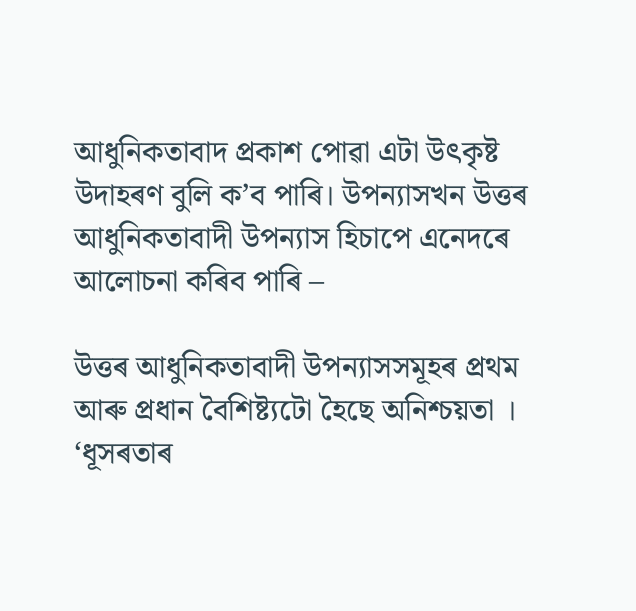আধুনিকতাবাদ প্ৰকাশ পোৱা এটা উৎকৃষ্ট উদাহৰণ বুলি ক’ব পাৰি। উপন্যাসখন উত্তৰ আধুনিকতাবাদী উপন্যাস হিচাপে এনেদৰে আলোচনা কৰিব পাৰি –

উত্তৰ আধুনিকতাবাদী উপন্যাসসমূহৰ প্ৰথম আৰু প্ৰধান বৈশিষ্ট্যটো হৈছে অনিশ্চয়তা । ‘ধূসৰতাৰ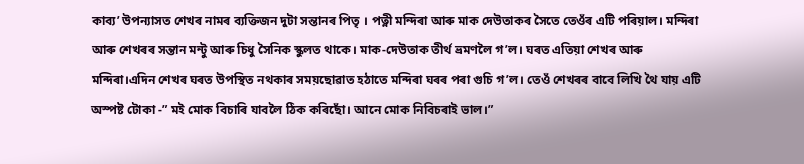কাব্য’ উপন্যাসত শেখৰ নামৰ ব্যক্তিজন দুটা সন্তানৰ পিতৃ । পত্নী মন্দিৰা আৰু মাক দেউতাকৰ সৈতে তেওঁৰ এটি পৰিয়াল। মন্দিৰা আৰু শেখৰৰ সন্তান মন্টু আৰু চিধু সৈনিক স্কুলত থাকে। মাক-দেউতাক তীৰ্থ ভ্ৰমণলৈ গ’ল। ঘৰত এতিয়া শেখৰ আৰু মন্দিৰা।এদিন শেখৰ ঘৰত উপস্থিত নথকাৰ সময়ছোৱাত হঠাতে মন্দিৰা ঘৰৰ পৰা গুচি গ’ল। তেওঁ শেখৰৰ বাবে লিখি থৈ যায় এটি অস্পষ্ট টোকা -” মই মোক বিচাৰি যাবলৈ ঠিক কৰিছোঁ। আনে মোক নিবিচৰাই ভাল।”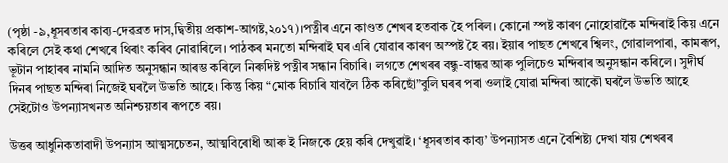(পৃষ্ঠা -৯,ধূসৰতাৰ কাব্য-দেৱব্ৰত দাস,দ্বিতীয় প্ৰকাশ-আগষ্ট,২০১৭)।পত্নীৰ এনে কাণ্ডত শেখৰ হতবাক হৈ পৰিল। কোনো স্পষ্ট কাৰণ নোহোৱাকৈ মন্দিৰাই কিয় এনে কৰিলে সেই কথা শেখৰে থিৰাং কৰিব নোৱাৰিলে। পাঠকৰ মনতো মন্দিৰাই ঘৰ এৰি যোৱাৰ কাৰণ অস্পষ্ট হৈ ৰয়। ইয়াৰ পাছত শেখৰে শ্বিলং, গোৱালপাৰা, কামৰূপ, ভূটান পাহাৰৰ নামনি আদিত অনুসন্ধান আৰম্ভ কৰিলে নিৰুদিষ্ট পত্নীৰ সন্ধান বিচাৰি। লগতে শেখৰৰ বন্ধু-বান্ধৱ আৰু পুলিচেও মন্দিৰাৰ অনুসন্ধান কৰিলে। সুদীৰ্ঘ দিনৰ পাছত মন্দিৰা নিজেই ঘৰলৈ উভতি আহে। কিন্তু কিয় “মোক বিচাৰি যাবলৈ ঠিক কৰিছোঁ”বুলি ঘৰৰ পৰা ওলাই যোৱা মন্দিৰা আকৌ ঘৰলৈ উভতি আহে সেইটোও উপন্যাসখনত অনিশ্চয়তাৰ ৰূপতে ৰয়।

উত্তৰ আধুনিকতাবাদী উপন্যাস আত্মসচেতন, আত্মবিৰোধী আৰু ই নিজকে হেয় কৰি দেখুৱাই। ‘ধূসৰতাৰ কাব্য’ উপন্যাসত এনে বৈশিষ্ট্য দেখা যায় শেখৰৰ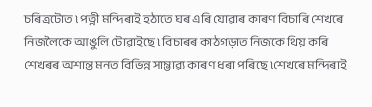চৰিত্ৰটোত ৷ পত্নী মন্দিৰাই হঠাতে ঘৰ এৰি যোৱাৰ কাৰণ বিচাৰি শেখৰে নিজলৈকে আঙুলি টোৱাইছে ৷ বিচাৰৰ কাঠগড়াত নিজকে থিয় কৰি শেখৰৰ অশান্ত মনত বিভিন্ন সাম্ভাৱ্য কাৰণ ধৰা পৰিছে ৷শেখৰে মন্দিৰাই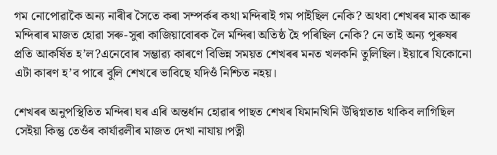গম নোপোৱাকৈ অন্য নাৰীৰ সৈতে কৰা সম্পৰ্কৰ কথা মন্দিৰাই গম পাইছিল নেকি? অথবা শেখৰৰ মাক আৰু মন্দিৰাৰ মাজত হোৱা সৰু-সুৰা কাজিয়াবোৰক লৈ মন্দিৰা অতিষ্ঠ হৈ পৰিছিল নেকি? নে তাই অন্য পুৰুষৰ প্ৰতি আকৰ্ষিত হ’ল?এনেবোৰ সম্ভাৱ্য কাৰণে বিভিন্ন সময়ত শেখৰৰ মনত খলকনি তুলিছিল। ইয়াৰে যিকোনো এটা কাৰণ হ’ব পাৰে বুলি শেখৰে ভাবিছে যদিওঁ নিশ্চিত নহয়।

শেখৰৰ অনুপস্থিতিত মন্দিৰা ঘৰ এৰি অন্তৰ্ধান হোৱাৰ পাছত শেখৰ যিমানখিনি উদ্বিগ্নতাত থাকিব লাগিছিল সেইয়া কিন্তু তেওঁৰ কাৰ্যাৱলীৰ মাজত দেখা নাযায়।পত্নী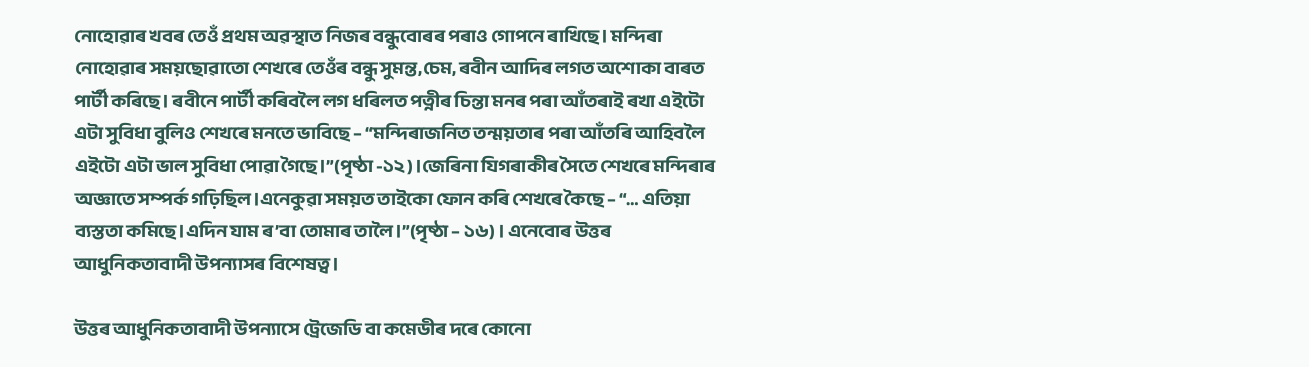নোহোৱাৰ খবৰ তেওঁ প্ৰথম অৱস্থাত নিজৰ বন্ধুবোৰৰ পৰাও গোপনে ৰাখিছে। মন্দিৰা নোহোৱাৰ সময়ছোৱাতো শেখৰে তেওঁৰ বন্ধু সুমন্ত,চেম, ৰবীন আদিৰ লগত অশোকা বাৰত পাৰ্টী কৰিছে। ৰবীনে পাৰ্টী কৰিবলৈ লগ ধৰিলত পত্নীৰ চিন্তা মনৰ পৰা আঁতৰাই ৰখা এইটো এটা সুবিধা বুলিও শেখৰে মনতে ভাবিছে – “মন্দিৰাজনিত তন্ময়তাৰ পৰা আঁতৰি আহিবলৈ এইটো এটা ভাল সুবিধা পোৱা গৈছে।”(পৃষ্ঠা -১২)।জেৰিনা যিগৰাকীৰ সৈতে শেখৰে মন্দিৰাৰ অজ্ঞাতে সম্পৰ্ক গঢ়িছিল।এনেকুৱা সময়ত তাইকো ফোন কৰি শেখৰে কৈছে – “… এতিয়া ব্যস্ততা কমিছে।এদিন যাম ৰ’বা তোমাৰ তালৈ।”(পৃষ্ঠা – ১৬) । এনেবোৰ উত্তৰ আধুনিকতাবাদী উপন্যাসৰ বিশেষত্ব।

উত্তৰ আধুনিকতাবাদী উপন্যাসে ট্ৰেজেডি বা কমেডীৰ দৰে কোনো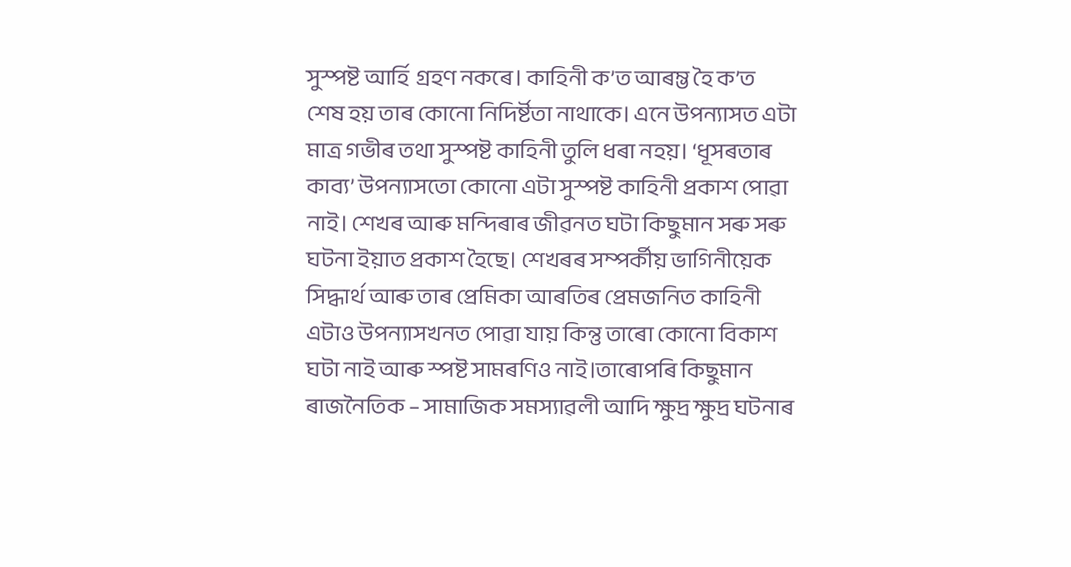সুস্পষ্ট আৰ্হি গ্ৰহণ নকৰে। কাহিনী ক’ত আৰম্ভ হৈ ক’ত শেষ হয় তাৰ কোনো নিদিৰ্ষ্টতা নাথাকে। এনে উপন্যাসত এটা মাত্ৰ গভীৰ তথা সুস্পষ্ট কাহিনী তুলি ধৰা নহয়। ‘ধূসৰতাৰ কাব্য’ উপন্যাসতো কোনো এটা সুস্পষ্ট কাহিনী প্ৰকাশ পোৱা নাই। শেখৰ আৰু মন্দিৰাৰ জীৱনত ঘটা কিছুমান সৰু সৰু ঘটনা ইয়াত প্ৰকাশ হৈছে। শেখৰৰ সম্পৰ্কীয় ভাগিনীয়েক সিদ্ধাৰ্থ আৰু তাৰ প্ৰেমিকা আৰতিৰ প্ৰেমজনিত কাহিনী এটাও উপন্যাসখনত পোৱা যায় কিন্তু তাৰো কোনো বিকাশ ঘটা নাই আৰু স্পষ্ট সামৰণিও নাই।তাৰোপৰি কিছুমান ৰাজনৈতিক – সামাজিক সমস্যাৱলী আদি ক্ষুদ্ৰ ক্ষুদ্ৰ ঘটনাৰ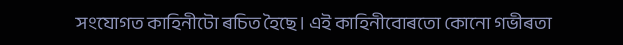সংযোগত কাহিনীটো ৰচিত হৈছে। এই কাহিনীবোৰতো কোনো গভীৰতা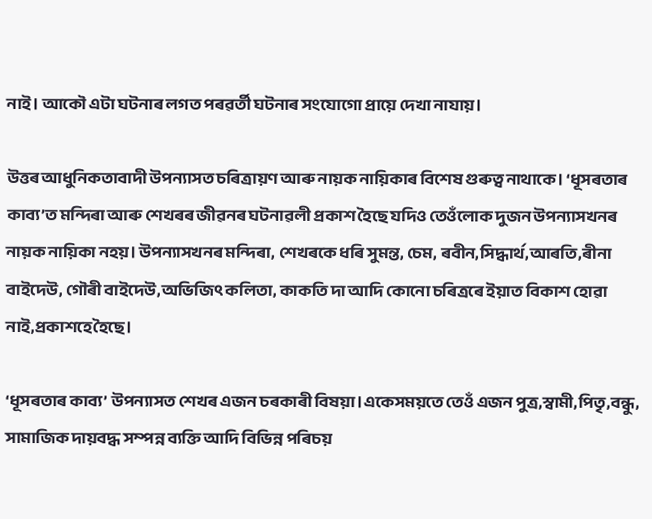নাই। আকৌ এটা ঘটনাৰ লগত পৰৱৰ্তী ঘটনাৰ সংযোগো প্ৰায়ে দেখা নাযায়।

উত্তৰ আধুনিকতাবাদী উপন্যাসত চৰিত্ৰায়ণ আৰু নায়ক নায়িকাৰ বিশেষ গুৰুত্ব নাথাকে। ‘ধূসৰতাৰ কাব্য’ত মন্দিৰা আৰু শেখৰৰ জীৱনৰ ঘটনাৱলী প্ৰকাশ হৈছে যদিও তেওঁলোক দুজন উপন্যাসখনৰ নায়ক নায়িকা নহয়। উপন্যাসখনৰ মন্দিৰা, শেখৰকে ধৰি সুমন্ত, চেম, ৰবীন,সিদ্ধাৰ্থ,আৰতি,ৰীনা বাইদেউ, গৌৰী বাইদেউ,অভিজিৎ কলিতা, কাকতি দা আদি কোনো চৰিত্ৰৰে ইয়াত বিকাশ হোৱা নাই,প্রকাশহে হৈছে।

‘ধূসৰতাৰ কাব্য’ উপন্যাসত শেখৰ এজন চৰকাৰী বিষয়া।একেসময়তে তেওঁ এজন পুত্ৰ,স্বামী,পিতৃ,বন্ধু, সামাজিক দায়বদ্ধ সম্পন্ন ব্যক্তি আদি বিভিন্ন পৰিচয়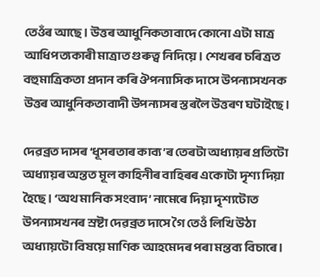তেওঁৰ আছে। উত্তৰ আধুনিকতাবাদে কোনো এটা মাত্ৰ আধিপত্যকাৰী মাত্ৰাত গুৰুত্ব নিদিয়ে। শেখৰৰ চৰিত্ৰত বহুমাত্ৰিকতা প্ৰদান কৰি ঔপন্যাসিক দাসে উপন্যাসখনক উত্তৰ আধুনিকতাবাদী উপন্যাসৰ স্তৰলৈ উত্তৰণ ঘটাইছে।

দেৱব্ৰত দাসৰ ‘ধূসৰতাৰ কাব্য’ৰ তেৰটা অধ্যায়ৰ প্ৰতিটো অধ্যায়ৰ অন্তত মূল কাহিনীৰ বাহিৰৰ একোটা দৃশ্য দিয়া হৈছে। ‘অথ মানিক সংবাদ’ নামেৰে দিয়া দৃশ্যটোত উপন্যাসখনৰ স্ৰষ্টা দেৱব্ৰত দাসে গৈ তেওঁ লিখি উঠা অধ্যায়টো বিষয়ে মাণিক আহমেদৰ পৰা মন্তব্য বিচাৰে।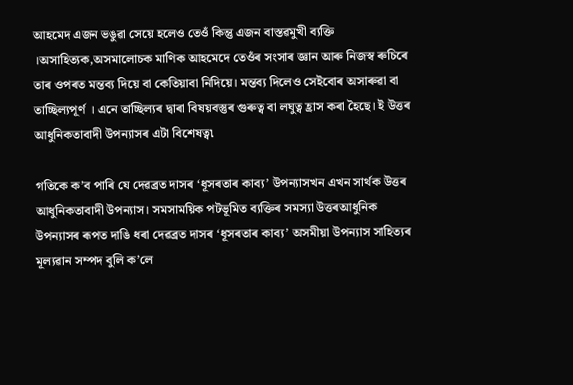আহমেদ এজন ভঙুৱা সেয়ে হলেও তেওঁ কিন্তু এজন বাস্তৱমুখী ব্যক্তি ।অসাহিত্যক,অসমালোচক মাণিক আহমেদে তেওঁৰ সংসাৰ জ্ঞান আৰু নিজস্ব ৰুচিৰে তাৰ ওপৰত মন্তব্য দিয়ে বা কেতিয়াবা নিদিয়ে। মন্তব্য দিলেও সেইবোৰ অসাৰুৱা বা তাচ্ছিল্যপূৰ্ণ । এনে তাচ্ছিল্যৰ দ্বাৰা বিষয়বস্তুৰ গুৰুত্ব বা লঘুত্ব হ্ৰাস কৰা হৈছে। ই উত্তৰ আধুনিকতাবাদী উপন্যাসৰ এটা বিশেষত্ব৷

গতিকে ক’ব পাৰি যে দেৱব্ৰত দাসৰ ‘ধূসৰতাৰ কাব্য’ উপন্যাসখন এখন সাৰ্থক উত্তৰ আধুনিকতাবাদী উপন্যাস। সমসাময়িক পটভূমিত ব্যক্তিৰ সমস্যা উত্তৰআধুনিক উপন্যাসৰ ৰূপত দাঙি ধৰা দেৱব্ৰত দাসৰ ‘ধূসৰতাৰ কাব্য’ অসমীয়া উপন্যাস সাহিত্যৰ মূল্যৱান সম্পদ বুলি ক’লে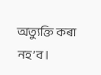অত্যুক্তি কৰা নহ’ব।